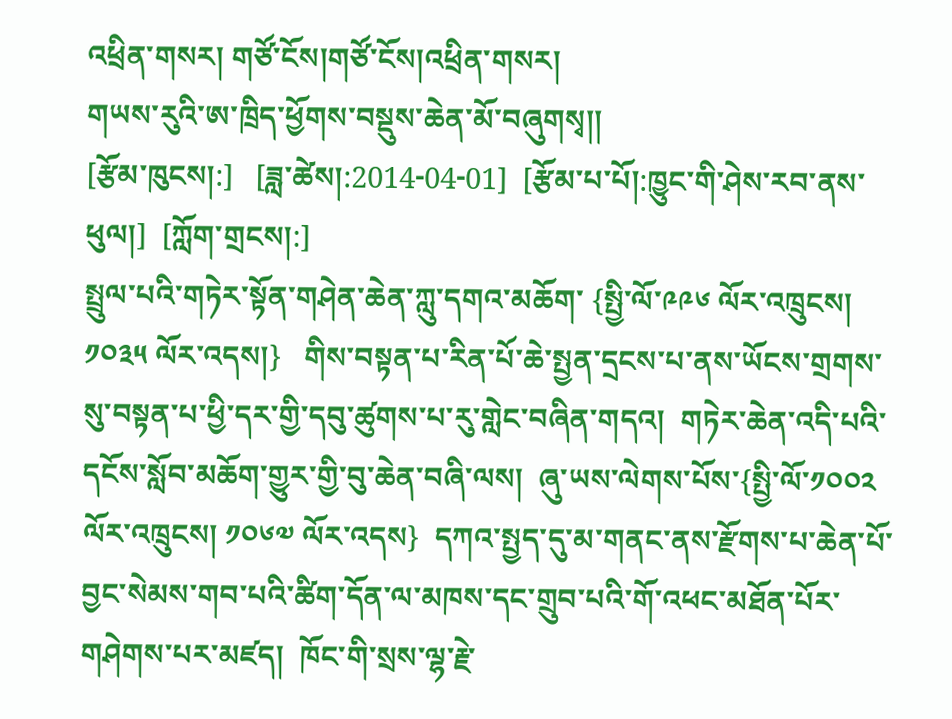འཕྲིན་གསར། གཙོ་ངོས།གཙོ་ངོས།འཕྲིན་གསར།
གཡས་རུའི་ཨ་ཁྲིད་ཕྱོགས་བསྡུས་ཆེན་མོ་བཞུགསྭ།།
[རྩོམ་ཁུངས།:]   [ཟླ་ཚེས།:2014-04-01]  [རྩོམ་པ་པོ།:ཁྱུང་གི་ཤེས་རབ་ནས་ཕུལ།]  [ཀློག་གྲངས།:]
སྤྲུལ་པའི་གཏེར་སྟོན་གཤེན་ཆེན་ཀླུ་དགའ་མཆོག་ {སྤྱི་ལོ་༩༩༦ ལོར་འཁྲུངས། ༡༠༣༥ ལོར་འདས།}   གིས་བསྟན་པ་རིན་པོ་ཆེ་སྤྱན་དྲངས་པ་ནས་ཡོངས་གྲགས་སུ་བསྟན་པ་ཕྱི་དར་གྱི་དབུ་ཚུགས་པ་རུ་གླེང་བཞིན་གདའ།  གཏེར་ཆེན་འདི་པའི་དངོས་སློབ་མཆོག་གྱུར་གྱི་བུ་ཆེན་བཞི་ལས།  ཞུ་ཡས་ལེགས་པོས་{སྤྱི་ལོ་༡༠༠༢ ལོར་འཁྲུངས། ༡༠༦༧ ལོར་འདས}  དཀའ་སྤྱད་དུ་མ་གནང་ནས་རྫོགས་པ་ཆེན་པོ་བྱང་སེམས་གབ་པའི་ཚིག་དོན་ལ་མཁས་དང་གྲུབ་པའི་གོ་འཕང་མཐོན་པོར་གཤེགས་པར་མཛད།  ཁོང་གི་སྲས་ལྷ་རྗེ་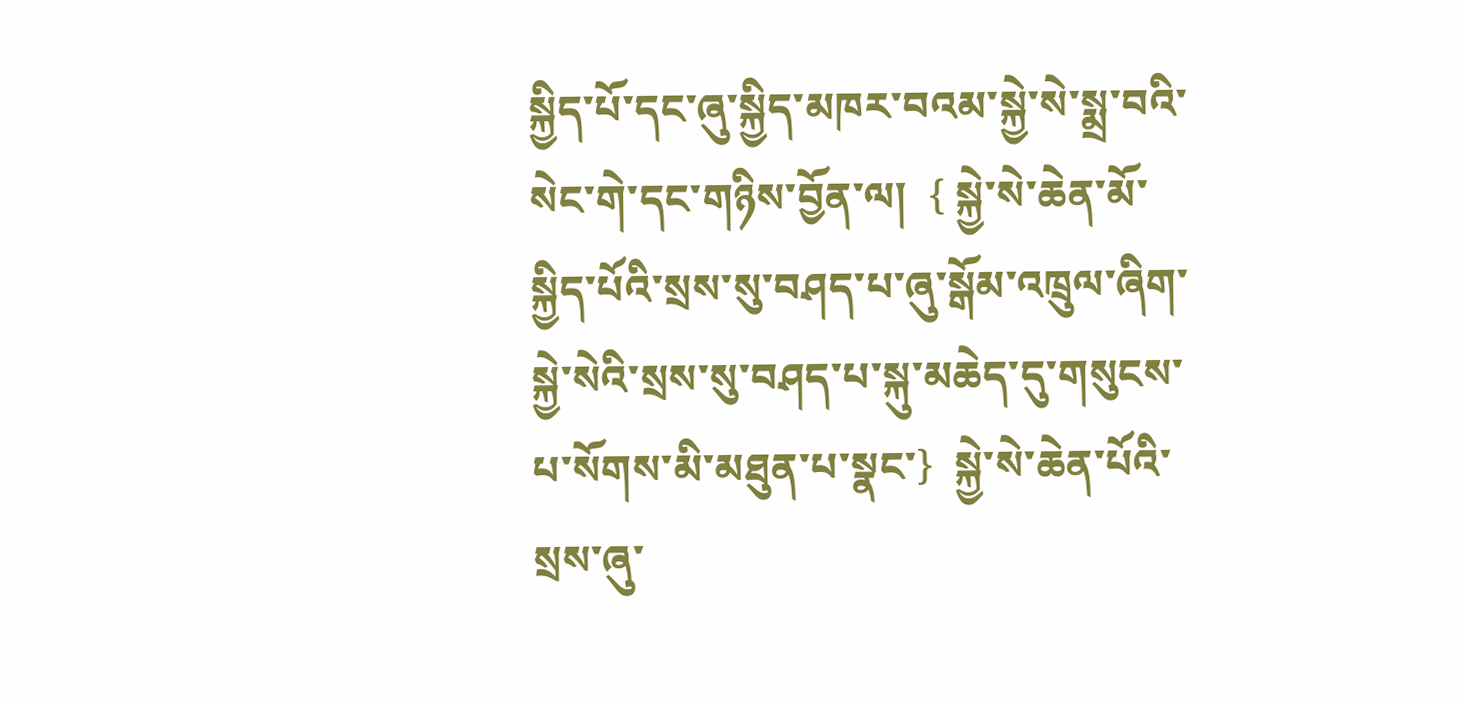སྐྱིད་པོ་དང་ཞུ་སྐྱིད་མཁར་བའམ་སྐྱེ་སེ་སྨྲ་བའི་སེང་གེ་དང་གཉིས་བྱོན་ལ།  { སྐྱེ་སེ་ཆེན་མོ་སྐྱིད་པོའི་སྲས་སུ་བཤད་པ་ཞུ་སྒོམ་འཁྲུལ་ཞིག་སྐྱེ་སེའི་སྲས་སུ་བཤད་པ་སྐུ་མཆེད་དུ་གསུངས་པ་སོགས་མི་མཐུན་པ་སྣང་}  སྐྱེ་སེ་ཆེན་པོའི་སྲས་ཞུ་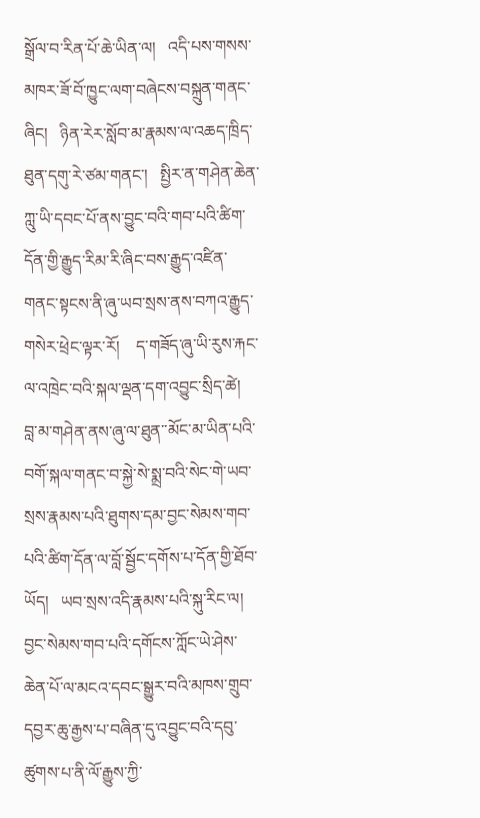སྒྲོལ་བ་རིན་པོ་ཆེ་ཡིན་ལ།   འདི་པས་གསས་མཁར་ཟོ་བོ་ཁྱུང་ལག་བཞེངས་བསྐྲུན་གནང་ཞིང།   ཉིན་རེར་སློབ་མ་རྣམས་ལ་འཆད་ཁྲིད་ཐུན་དགུ་རེ་ཙམ་གནང་།   སྤྱིར་ན་གཤེན་ཆེན་ཀླུ་ཡི་དབང་པོ་ནས་བྱུང་བའི་གབ་པའི་ཚིག་དོན་གྱི་རྒྱུད་རིམ་རི་ཞིང་བས་རྒྱུད་འཛིན་གནང་སྟངས་ནི་ཞུ་ཡབ་སྲས་ནས་བཀའ་རྒྱུད་གསེར་ཕྲེང་ལྟར་རོ།    ད་གཟོད་ཞུ་ཡི་རུས་རྐང་ལ་འཁྲེང་བའི་སྐལ་ལྡན་དག་འབྱུང་སྲིད་ཚེ།  བླ་མ་གཤེན་ནས་ཞུ་ལ་ཐུན་་མོང་མ་ཡིན་པའི་བགོ་སྐལ་གནང་བ་སྐྱེ་སེ་སྨྲ་བའི་སེང་གེ་ཡབ་སྲས་རྣམས་པའི་ཐུགས་དམ་བྱང་སེམས་གབ་པའི་ཚིག་དོན་ལ་བློ་སྦྱོང་དགོས་པ་དོན་གྱི་ཐོབ་ཡོད།   ཡབ་སྲས་འདི་རྣམས་པའི་སྐུ་རིང་ལ།   བྱང་སེམས་གབ་པའི་དགོངས་ཀློང་ཡེ་ཤེས་ཆེན་པོ་ལ་མངའ་དབང་སྒྱུར་བའི་མཁས་གྲུབ་དབྱར་ཆུ་རྒྱས་པ་བཞིན་དུ་འབྱུང་བའི་དབུ་ཚུགས་པ་ནི་ལོ་རྒྱུས་ཀྱི་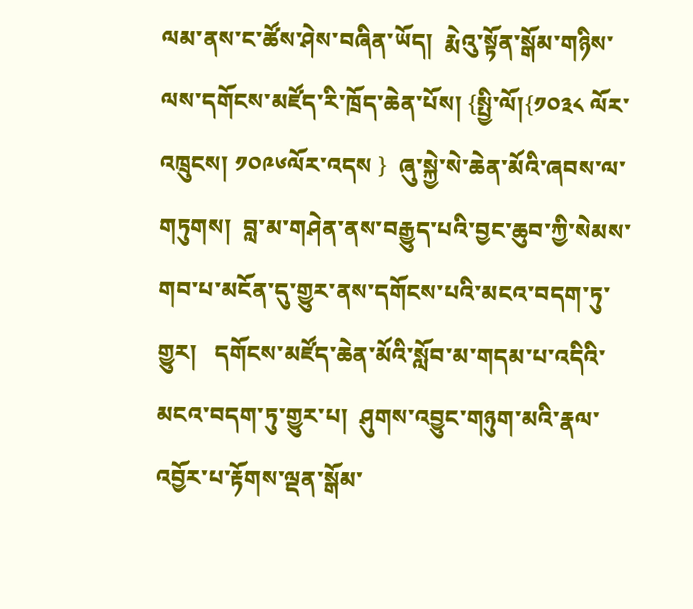ལམ་ནས་ང་ཚོས་ཤེས་བཞིན་ཡོད།  རྨེའུ་སྟོན་སྒོམ་གཉིས་ལས་དགོངས་མཛོད་རི་ཁྲོད་ཆེན་པོས། {སྤྱི་ལོ།{༡༠༣༨ ལོར་འཁྲུངས། ༡༠༩༦ལོར་འདས }  ཞུ་སྐྱེ་སེ་ཆེན་མོའི་ཞབས་ལ་གཏུགས།  བླ་མ་གཤེན་ནས་བརྒྱུད་པའི་བྱང་ཆུབ་ཀྱི་སེམས་གབ་པ་མངོན་དུ་གྱུར་ནས་དགོངས་པའི་མངའ་བདག་ཏུ་གྱུར།   དགོངས་མཛོད་ཆེན་མོའི་སློབ་མ་གདམ་པ་འདིའི་མངའ་བདག་ཏུ་གྱུར་པ།  ཤུགས་འབྱུང་གཉུག་མའི་རྣལ་འབྱོར་པ་རྟོགས་ལྡན་སྒོམ་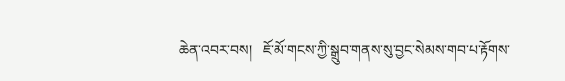ཆེན་འབར་བས།   ཇོ་མོ་གངས་ཀྱི་སྒྲུབ་གནས་སུ་བྱང་སེམས་གབ་པ་རྟོགས་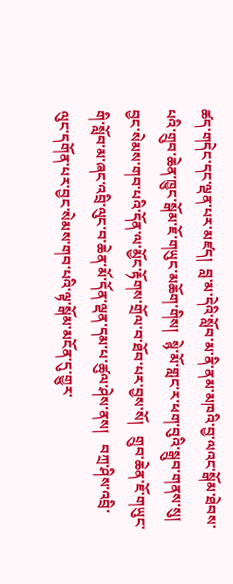ཚད་གདེང་དང་ལྡན་པར་མཛད།  བླ་མ་དེའི་སློབ་མ་ནི་ནམ་མཁའི་བྱ་ལའང་སྒོམ་ཐེབས་པའི་གྲུབ་ཆེན་ཁྱུང་སྒོམ་ཇོ་གཡུང་མཆོག་གིས།  སྙེ་མོ་གླང་ར་ཕག་བུའི་སྒྲུབ་གནས་སུ།  བྱང་སེམས་གབ་པའི་དོན་ལ་མྱོང་རྟོགས་གྲོལ་བ་ཐོབ་པར་བྱས་སོ།   གྲུབ་ཆེན་ཇོ་གཡུང་གི་སློབ་མ་ཞང་འབྲི་ལུང་བ་ཆེན་མོ་དོན་ལྡན་དམ་པ་ཚུལ་ཤེས་ནས།   བཀྲ་ཤིས་འབྲི་ལུང་དགོན་པར་བྱང་སེམས་གབ་པའི་ལྟ་སྒོམ་མངོན་དུ་གྱུར་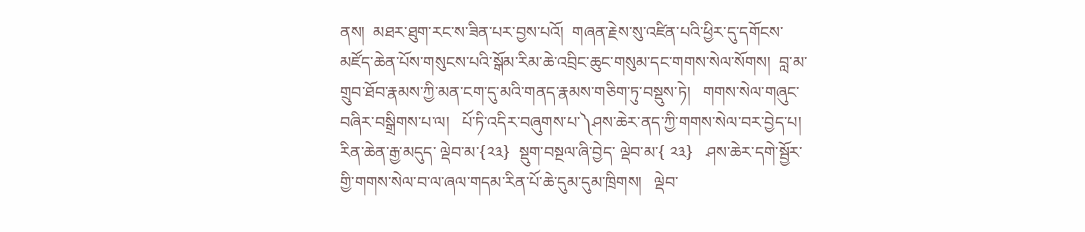ནས།  མཐར་ཐུག་རང་ས་ཟིན་པར་བྱས་པའོ།  གཞན་རྗེས་སུ་འཛིན་པའི་ཕྱིར་དུ་དགོངས་མཛོད་ཆེན་པོས་གསུངས་པའི་སྒོམ་རིམ་ཆེ་འབྲིང་ཆུང་གསུམ་དང་གགས་སེལ་སོགས།  བླ་མ་གྲུབ་ཐོབ་རྣམས་ཀྱི་མན་ངག་དུ་མའི་གནད་རྣམས་གཅིག་ཏུ་བསྡུས་ཏེ།   གགས་སེལ་གཞུང་བཞིར་བསྒྲིགས་པ་ལ།   པོ་ཏི་འདིར་བཞུགས་པ་༽ཤས་ཆེར་ནད་ཀྱི་གགས་སེལ་བར་བྱེད་པ། རིན་ཆེན་རྒྱ་མདུད་ ལྡེབ་མ་{༢༣}  སྡུག་བསྔལ་ཞི་བྱེད་ ལྡེབ་མ་{ ༢༣}   ཤས་ཆེར་དགེ་སྦྱོར་གྱི་གགས་སེལ་བ་ལ་ཞལ་གདམ་རིན་པོ་ཆེ་དུམ་དུམ་ཁྲིགས།   ལྡེབ་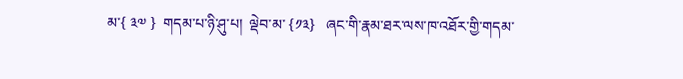མ་{ ༣༧ }  གདམ་པ་ཉི་ཤུ་པ།  ལྡེབ་མ་ {༡༣}   ཞང་གི་རྣམ་ཐར་ལས་ཁ་འཐོར་གྱི་གདམ་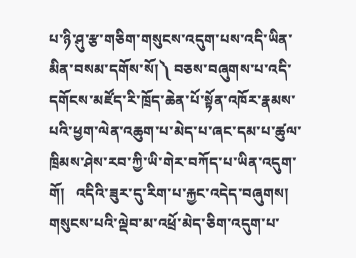པ་ཉི་ཤུ་རྩ་གཅིག་གསུངས་འདུག་པས་འདི་ཡིན་མིན་བསམ་དགོས་སོ།༽ བཅས་བཞུགས་པ་འདི་དགོངས་མཛོད་རི་ཁྲོད་ཆེན་པོ་སྟོན་འཁོར་རྣམས་པའི་ཕྱག་ལེན་འཆུག་པ་མེད་པ་ཞང་དམ་པ་ཚུལ་ཁྲིམས་ཤེས་རབ་ཀྱི་ཡི་གེར་བཀོད་པ་ཡིན་འདུག་གོ།   འདིའི་ཟུར་དུ་རིག་པ་རྐྱང་འདེད་བཞུགས།  གསུངས་པའི་ལྡེབ་མ་འཕྲོ་མེད་ཅིག་འདུག་པ་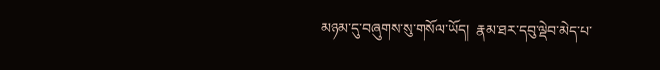མཉམ་དུ་བཞུགས་སུ་གསོལ་ཡོད།  རྣམ་ཐར་དབུ་ལྡེབ་མེད་པ་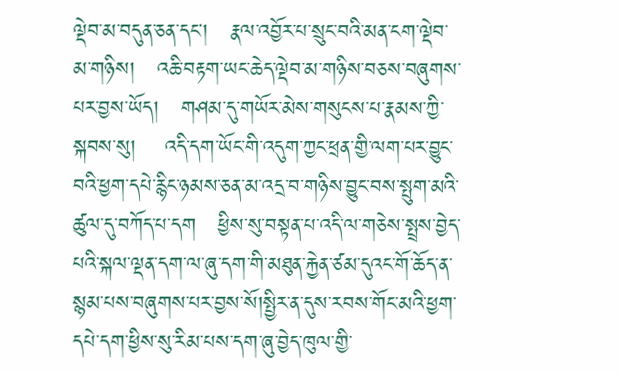ལྡེབ་མ་བདུན་ཅན་དང།   རྣལ་འབྱོར་པ་སྲུང་བའི་མན་ངག་ལྡེབ་མ་གཉིས།   འཆི་བརྟག་ཡང་ཆེད་ལྡེབ་མ་གཉིས་བཅས་བཞུགས་པར་བྱས་ཡོད།   གཤམ་དུ་གཡོར་མེས་གསུངས་པ་རྣམས་ཀྱི་སྐབས་སུ།    འདི་དག་ཡོང་གི་འདུག་ཀྱང་ཕྲན་གྱི་ལག་པར་བྱུང་བའི་ཕྱག་དཔེ་རྙིང་ཉམས་ཅན་མ་འདྲ་བ་གཉིས་བྱུང་བས་སྤུག་མའི་ཚུལ་དུ་བཀོད་པ་དག   ཕྱིས་སུ་བསྟན་པ་འདི་ལ་གཅེས་སྤྲས་བྱེད་པའི་སྐལ་ལྡན་དག་ལ་ཞུ་དག་གི་མཐུན་རྐྱེན་ཙམ་དུའང་གོ་ཆོད་ན་སྙམ་པས་བཞུགས་པར་བྱས་སོ།སྤྱིར་ན་དུས་རབས་གོང་མའི་ཕྱག་དཔེ་དག་ཕྱིས་སུ་རིམ་པས་དག་ཞུ་བྱེད་ཁུལ་གྱི་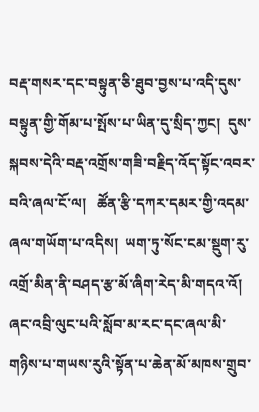བརྡ་གསར་དང་བསྟུན་ཅི་ཐུབ་བྱས་པ་འདི་དུས་བསྟུན་གྱི་གོམ་པ་སྤོས་པ་ཡིན་དུ་སྲིད་ཀྱང།  དུས་སྐབས་དེའི་བརྡ་འགྲོས་གཟི་བརྗིད་འོད་སྟོང་འབར་བའི་ཞལ་ངོ་ལ།   ཚོན་རྩི་དཀར་དམར་གྱི་འདམ་ཞལ་གཡོག་པ་འདིས།  ཡག་ཏུ་སོང་ངམ་སྡུག་རུ་འགྲོ་མིན་ནི་བཤད་རྩ་མོ་ཞིག་རེད་མི་གདའ་འོ།    ཞང་འབྲི་ལུང་པའི་སློབ་མ་རང་དང་ཞལ་མི་གཉིས་པ་གཡས་རུའི་སྟོན་པ་ཆེན་མོ་མཁས་གྲུབ་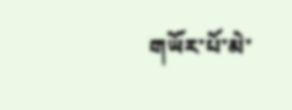གཡོར་པོ་མེ་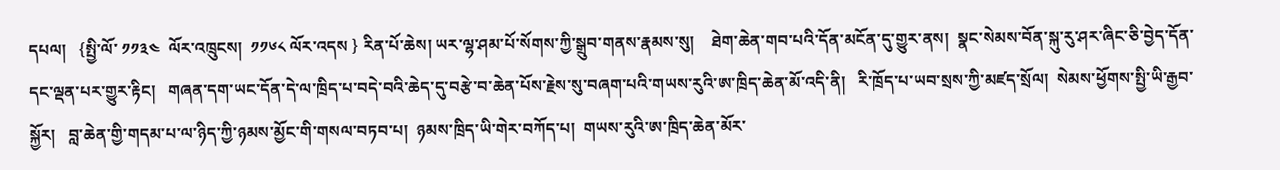དཔལ།   {སྤྱི་ལོ་ ༡༡༣༤  ལོར་འཁྲུངས།  ༡༡༦༨ ལོར་འདས } རིན་པོ་ཆེས། ཡར་ལྷ་ཤམ་པོ་སོགས་ཀྱི་སྒྲུབ་གནས་རྣམས་སུ།    ཐེག་ཆེན་གབ་པའི་དོན་མངོན་དུ་གྱུར་ནས།  སྣང་སེམས་བོན་སྐུ་རུ་ཤར་ཞིང་ཅི་བྱེད་དོན་དང་ལྡན་པར་གྱུར་རྟིང།   གཞན་དག་ཡང་དོན་དེ་ལ་ཁྲིད་པ་བདེ་བའི་ཆེད་དུ་བརྩེ་བ་ཆེན་པོས་རྗེས་སུ་བཞག་པའི་གཡས་རུའི་ཨ་ཁྲིད་ཆེན་མོ་འདི་ནི།   རི་ཁྲོད་པ་ཡབ་སྲས་ཀྱི་མཛད་སྲོལ།  སེམས་ཕྱོགས་སྤྱི་ཡི་རྒྱབ་སྐྱོར།   བླ་ཆེན་གྱི་གདམ་པ་ལ་ཉིད་ཀྱི་ཉམས་མྱོང་གི་གསལ་བཏབ་པ།  ཉམས་ཁྲིད་ཡི་གེར་བཀོད་པ།  གཡས་རུའི་ཨ་ཁྲིད་ཆེན་མོར་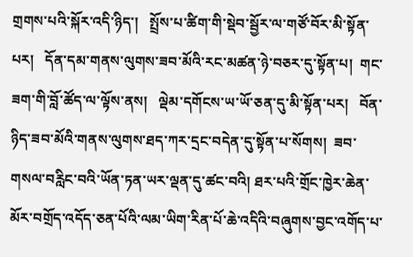གྲགས་པའི་སྐོར་འདི་ཉིད་།   སྤྲོས་པ་ཚིག་གི་སྡེབ་སྦྱོར་ལ་གཙོ་བོར་མི་སྟོན་པར།   དོན་དམ་གནས་ལུགས་ཟབ་མོའི་རང་མཚན་ཉེ་བཅར་དུ་སྟོན་པ།  གང་ཟག་གི་བློ་ཚོད་ལ་ལྟོས་ནས།   ལྡེམ་དགོངས་ཡ་ཡོ་ཅན་དུ་མི་སྟོན་པར།   བོན་ཉིད་ཟབ་མོའི་གནས་ལུགས་ཐད་ཀར་དྲང་བདེན་དུ་སྟོན་པ་སོགས།  ཟབ་གསལ་བརླིང་བའི་ཡོན་ཏན་ཡར་ལྡན་དུ་ཚང་བའི། ཐར་པའི་གྲོང་ཁྱེར་ཆེན་མོར་བགྲོད་འདོད་ཅན་པོའི་ལམ་ཡིག་རིན་པོ་ཆེ་འདིའི་བཞུགས་བྱང་འགོད་པ་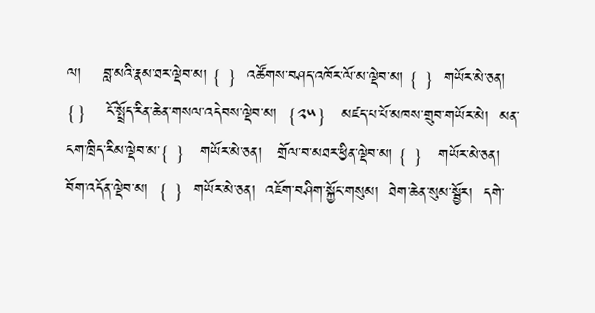ལ།    བླ་མའི་རྣམ་ཐར་ལྡེབ་མ། { }  འཚོགས་བཤད་འཁོར་ལོ་མ་ལྡེབ་མ། { }  གཡོར་མེ་ཅན།  {}    ངོ་སྤྲོད་རིན་ཆེན་གསལ་འདེབས་ལྡེབ་མ།  {༢༥}   མཛད་པ་པོ་མཁས་གྲུབ་གཡོར་མེ།  མན་ངག་ཁྲིད་རིམ་ལྡེབ་མ་{ }   གཡོར་མེ་ཅན།   གྲོལ་བ་མཐར་ཕྱིན་ལྡེབ་མ། { }   གཡོར་མེ་ཅན།   བོག་འདོན་ལྡེབ་མ།  { }  གཡོར་མེ་ཅན།  འཇོག་བཤིག་སྐྱོང་གསུམ།  ཐེག་ཆེན་སུམ་སྦྱོར།  དགེ་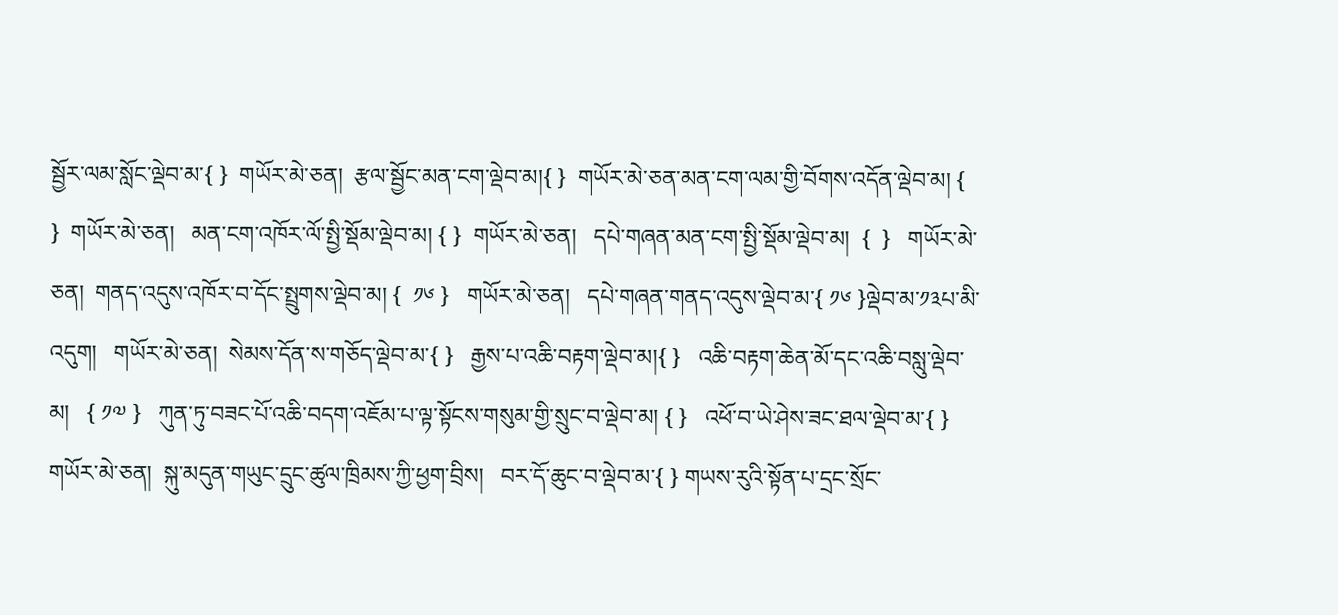སྦྱོར་ལམ་སློང་ལྡེབ་མ་{ }  གཡོར་མེ་ཅན།  རྩལ་སྦྱོང་མན་ངག་ལྡེབ་མ།{ }  གཡོར་མེ་ཅན་མན་ངག་ལམ་གྱི་བོགས་འདོན་ལྡེབ་མ། {   }  གཡོར་མེ་ཅན།   མན་ངག་འཁོར་ལོ་སྤྱི་སྡོམ་ལྡེབ་མ། { }  གཡོར་མེ་ཅན།   དཔེ་གཞན་མན་ངག་སྤྱི་སྡོམ་ལྡེབ་མ།  {  }   གཡོར་མེ་ཅན།  གནད་འདུས་འཁོར་བ་དོང་སྤྲུགས་ལྡེབ་མ། {  ༡༦ }   གཡོར་མེ་ཅན།   དཔེ་གཞན་གནད་འདུས་ལྡེབ་མ་{ ༡༦ }ལྡེབ་མ་༡༣པ་མི་འདུག།   གཡོར་མེ་ཅན།  སེམས་དོན་ས་གཅོད་ལྡེབ་མ་{ }   རྒྱས་པ་འཆི་བརྟག་ལྡེབ་མ།{ }   འཆི་བརྟག་ཆེན་མོ་དང་འཆི་བསླུ་ལྡེབ་མ།   { ༡༧ }   ཀུན་ཏུ་བཟང་པོ་འཆི་བདག་འཇོམ་པ་ལྟ་སྟོངས་གསུམ་གྱི་སྲུང་བ་ལྡེབ་མ། { }   འཕོ་བ་ཡེ་ཤེས་ཟང་ཐལ་ལྡེབ་མ་{ }  གཡོར་མེ་ཅན།  སྐུ་མདུན་གཡུང་དྲུང་ཚུལ་ཁྲིམས་ཀྱི་ཕྱག་བྲིས།   བར་དོ་ཆུང་བ་ལྡེབ་མ་{ } གཡས་རུའི་སྟོན་པ་དྲང་སྲོང་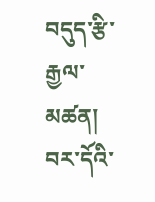བདུད་རྩི་རྒྱལ་མཚན།   བར་དོའི་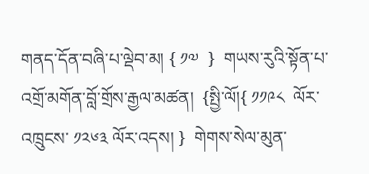གནད་དོན་བཞི་པ་ལྡེབ་མ། { ༡༧  }  གཡས་རུའི་སྟོན་པ་འགྲོ་མགོན་བློ་གྲོས་རྒྱལ་མཚན།  {སྤྱི་ལོ།{ ༡༡༩༨  ལོར་འཁྲུངས་ ༡༢༦༣ ལོར་འདས། }  གེགས་སེལ་མུན་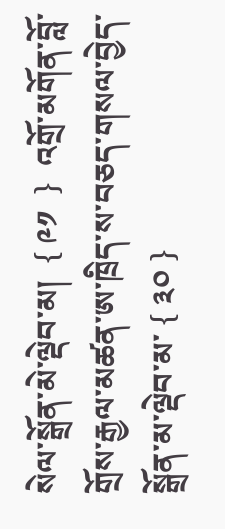སེལ་སྒྲོན་མེ་ལྡེབ་མ།  { ༩༡  }  འགྲོ་མགོན་བློ་གྲོས་རྒྱལ་མཚན་ཨ་ཁྲིད་ས་བཅད་གསལ་བྱེད་སྒྲོན་མ་ལྡེབ་མ་ { ༣༠ }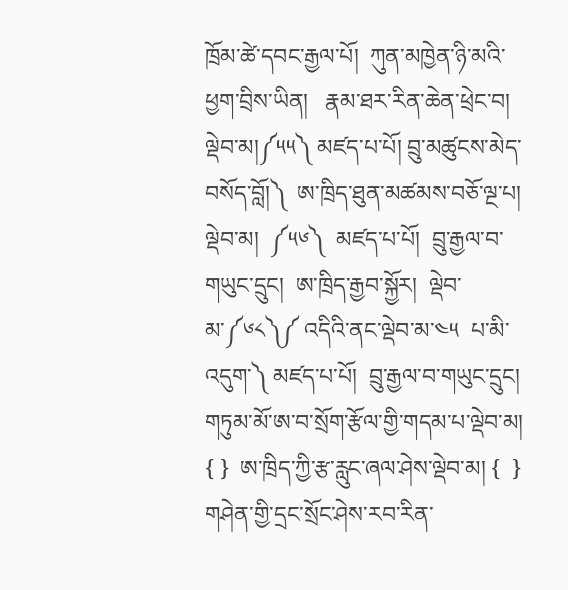ཁྲོམ་ཚེ་དབང་རྒྱལ་པོ།  ཀུན་མཁྱེན་ཉི་མའི་ཕྱག་བྲིས་ཡིན།   རྣམ་ཐར་རིན་ཆེན་ཕྲེང་བ། ལྡེབ་མ།༼༥༥༽ མཛད་པ་པོ། བྲུ་མཚུངས་མེད་བསོད་བློ།༽  ཨ་ཁྲིད་ཐུན་མཚམས་བཅོ་ལྔ་པ།  ལྡེབ་མ།  ༼༥༦༽  མཛད་པ་པོ།  བྲུ་རྒྱལ་བ་གཡུང་དྲུང།  ཨ་ཁྲིད་རྒྱབ་སྐྱོར།  ལྡེབ་མ་༼༦༨༽༼ འདིའི་ནང་ལྡེབ་མ་༤༥  པ་མི་འདུག་༽ མཛད་པ་པོ།  བྲུ་རྒྱལ་བ་གཡུང་དྲུང།  གཏུམ་མོ་ཨ་བ་སྲོག་རྩོལ་གྱི་གདམ་པ་ལྡེབ་མ།  { }  ཨ་ཁྲིད་ཀྱི་རྩ་རླུང་ཞལ་ཤེས་ལྡེབ་མ། {  }   གཤེན་གྱི་དྲང་སྲོང་ཤེས་རབ་རིན་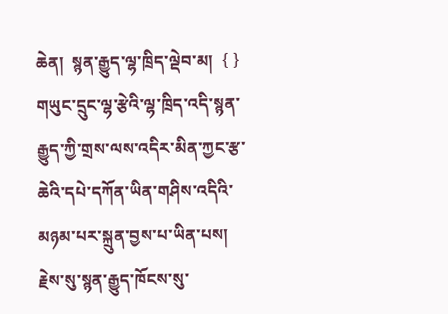ཆེན།  སྙན་རྒྱུད་ལྷ་ཁྲིད་ལྡེབ་མ།  { }   གཡུང་དྲུང་ལྷ་རྩེའི་ལྷ་ཁྲིད་འདི་སྙན་རྒྱུད་ཀྱི་གྲས་ལས་འདིར་མིན་ཀྱང་རྩ་ཆེའི་དཔེ་དཀོན་ཡིན་གཤིས་འདིའི་མཉམ་པར་སྐྲུན་བྱས་པ་ཡིན་པས།  རྗེས་སུ་སྙན་རྒྱུད་ཁོངས་སུ་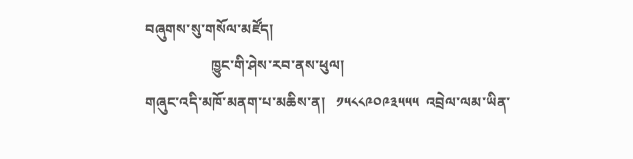བཞུགས་སུ་གསོལ་མཛོད།
                  ཁྱུང་གི་ཤེས་རབ་ནས་ཕུལ།
གཞུང་འདི་མཁོ་མནག་པ་མཆིས་ན།   ༡༥༨༨༩༠༩༣༥༥༥  འབྲེལ་ལམ་ཡིན་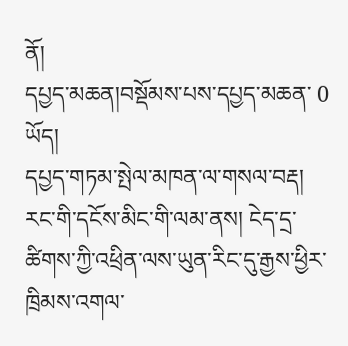ནོ།
དཔྱད་མཆན།བསྡོམས་པས་དཔྱད་མཆན་ 0 ཡོད།
དཔྱད་གཏམ་སྤེལ་མཁན་ལ་གསལ་བརྡ། རང་གི་དངོས་མིང་གི་ལམ་ནས། ངེད་དྲ་ཚིགས་ཀྱི་འཕྲིན་ལས་ཡུན་རིང་དུ་རྒྱས་ཕྱིར་ཁྲིམས་འགལ་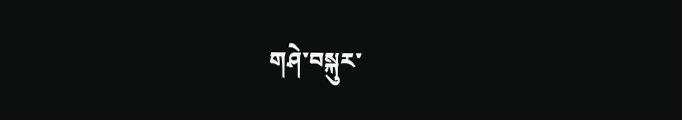གཤེ་བསྐུར་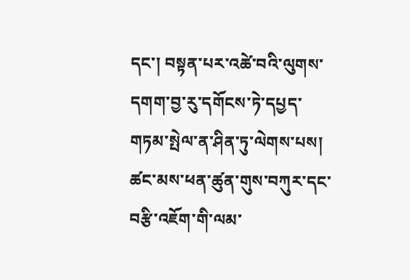དང་། བསྟན་པར་འཚེ་བའི་ལུགས་དགག་བྱ་རུ་དགོངས་ཏེ་དཔྱད་གཏམ་སྤེལ་ན་ཤིན་ཏུ་ལེགས་པས། ཚང་མས་ཕན་ཚུན་གུས་བཀུར་དང་བརྩི་འཇོག་གི་ལམ་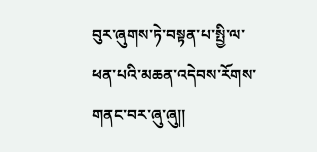བུར་ཞུགས་ཏེ་བསྟན་པ་སྤྱི་ལ་ཕན་པའི་མཆན་འདེབས་རོགས་གནང་བར་ཞུ་ཞུ།།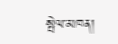སྤེལ་མཁན།